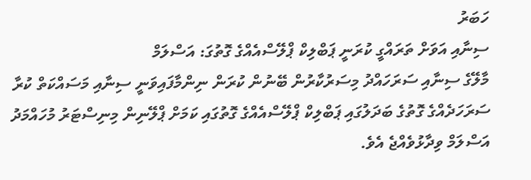ހަބަރު
ސިނާއި އަވަށް ތަރައްގީ ކުރަނީ ޕަބްލިކް ޕްލޭސްއެއްގެ ގޮތުގަ: އަސްލަމް
މާލޭގެ ސިނާއި ސަރަހައްދު މިސަރުކާރުން ބޭނުން ކުރަން ނިންމާފައިވަނީ ސިނާއި މަސައްކަތް ކުރާ ސަރަހަދެއްގެ ގޮތުގެ ބަދަލުގައި ޕަބްލިކް ޕްލޭސްއެއްގެ ގޮތުގައި ކަމަށް ޕްލޭނިން މިނިސްޓަރު މުހައްމަދު އަސްލަމް ވިދާޅުވެއްޖެ އެވެ.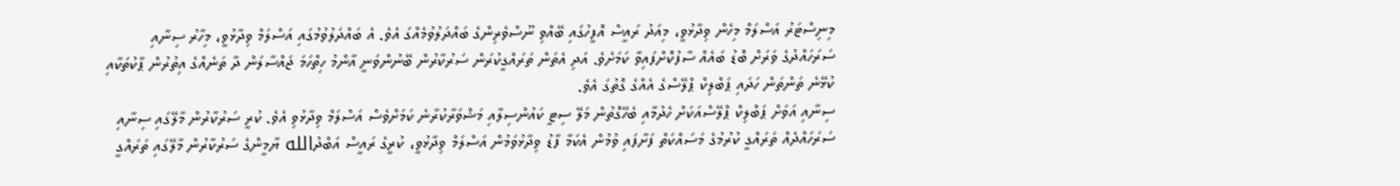މިނިސްޓަރު އަސްލަމް މިހެން ވިދާޅުވީ، މިއަދު ރައީސް އޮފީހުގައި ބޭއްވި ނޫސްވެރިންގެ ބައްދަލުވުމެއްގަ އެވެ. އެ ބައްދަލުވުމުގައި އަސްލަމް ވިދާޅުވީ، މިހާރު ސިނާއި ސަރަހައްދުގެ ވަރަށް ބޮޑު ބައެއް ސާފުކޮށްފައިވާ ކަމަށެވެ. އަދި އެތަން ތަރައްގީކުރަން ސަރުކާރުން ބޭނުންވަނީ އާންމު ހިތްހަމަ ޖައްސާލަން ދާ ތަނެއްގެ އިތުރުން ޕާކުތަކާއި ކުޅޭނެ ތަންތަން ހަދައި ޕަބްލިކް ޕްލޭސްގެ އެއްގެ ގޮތުގަ އެވެ.
ސިނާއި އަވަށް ޕަބްލިކް ޕްލޭސްއަކަށް ހެދުމާއި ބެހޭގޮތުން މަލޭ ސިޓީ ކައުންސިލާއި މަޝްވަރާކުރާނެ ކަމަށްވެސް އަސްލަމް ވިދާޅުވި އެވެ. ކުރީ ސަރުކާރުން މާލޭގައި ސިނާއި ސަރަހައްދެއް ތަރައްގީ ކުރުމުގެ މަސައްކަތް ފަށާފައި ވުމުން އެކަމާ ފާޑު ވިދާޅުވަމުން އަސްލަމް ވިދާޅުވީ، ކުރީގެ ރައީސް އަބްދުالله ޔާމީންގެ ސަރުކާރުން މާލޭގައި ތަރައްގީ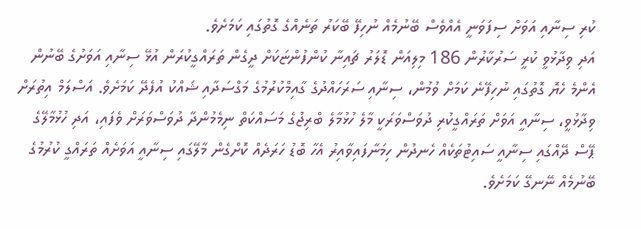ކުރި ސިނާއި އަވަށް ސިފަވަނީ އެއްވެސް ބޭނުމެއް ނުހިފޭ ބޭކަރު ތަނެއްގެ ގޮތުގައި ކަމަށެވެ.
އަދި ވިދާޅުވީ ކުރީ ސަރުކާރުން 186 މިލިއަން ޑޮލަރު ޗައިނާ ކުންފުންޏަކަށް ދީގެން ތަރައްގީކުރަން އުޅޭ ސިނާއި އަވަށުގެ ބޭނުން އެންމެ ހެޔޮ ގޮތުގައި ނުހިފޭނެ ކަމަށް ވުމުން، ސިނާއި ސަރަހައްދުގެ ގާއިމްކުރުމުގެ މަގްސަދާއި ޝައްކު އުފެދޭ ކަމަށެވެ. އަސްލަމް އިތުރަށް ވިދާޅުވީ، ސިނާއީ އަވަށް ތަރައްގީކުރި ދުވަސްވަރަކީ މާލެ ހުޅުމާލެ ބްރިޖުގެ މަސައްކަތް ނިމެމުންދާ ދުވަސްވަރަށް ވެފައި، އަދި ހުޅުމާލޭގެ ޕޭސް ދޭއްގައި ސިނާއީ ސައިޓުތަކެއް ހެނދުން ހިމަނާފައިވާއިރު އެހާ ބޮޑު ހަރަދެއް ކޮށްގެން މާލޭގައި ސިނާއީ އަވަށެއް ތަރައްގީ ކުރުމުގެ ބޭނުމެއް ނޭނގޭ ކަމަށެވެ.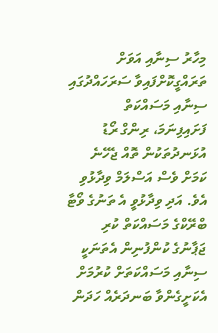މިހާރު ސިނާއި އަވަށް ތަރައްގީކޮށްފައިވާ ސަރަހައްދުގައި ސިނާއި މަސައްކަތް ފަށައިފިނަމަ، ރިންގް ރޯޑު އުޅަނދުތަކުން ތޮއް ޖެހޭނެ ކަމަށް ވެސް އަސްލަމް ވިދާޅުވި އެވެ. އަދި ވިދާޅުވީ އެ ތަނުގެ ވޯޓާ ބްރޭކްގެ މަސައްކަތް ކުރި ޖަޕާނުގެ ކުންފުނިން އެތަނަކީ ސިނާއި މަސައްކަތަށް ކުރުމަށް އެކަށީގެންވާ ބަނދަރެއް ހަދަން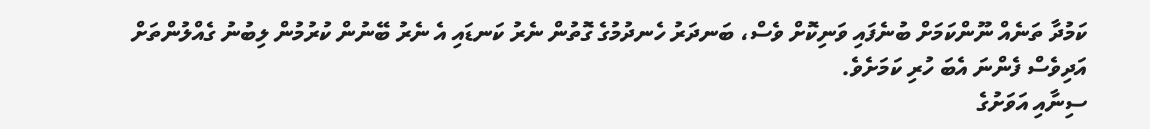ކަމުދާ ތަނެއް ނޫންކަމަށް ބުނެފައި ވަނިކޮށް ވެސް، ބަނދަރު ހެނދުމުގެ ގޮތުން ނެރު ކަނޑައި އެ ނެރު ބޭނުން ކުރުމުން ލިބުނު ގެއްލުންތަށް އަދިވެސް ފެންނަ އެބަ ހުރި ކަމަށެވެ.
ސިނާއި އަވަށުގެ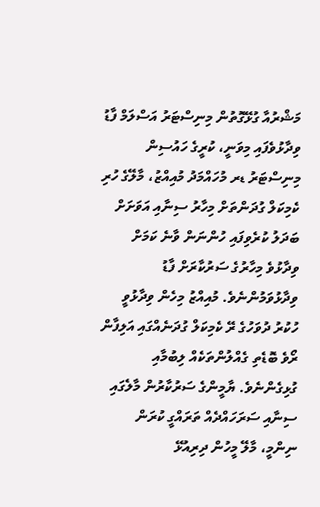މަޝްރުއާ ގުޅޭގޮތުން މިނިސްޓަރު އަސްލަމް ފާޑު ވިދާޅުވެފައި މިވަނީ، ކުރީގެ ހައުސިން މިނިސްޓަރު ޑރ މުހައްމަދު މުއިއްޒު، މާލޭގެ ހުރި ކެމިކަލް ގުދަންތަށް މިހާރު ސިނާއި އަވަށަށް ބަދަލު ކުރެވިފައި ހުންނަން ވާނެ ކަމަށް ވިދާޅުވެ މިހާރުގެ ސަރުކާރަށް ފާޑު ވިދާޅުވަމުންނެވެ. މުއިއްޒު މިހެން ވިދާޅުވީ ހުކުރު ދުވަހުގެ ރޭ ކެމިކަލް ގުދަނެއްގައި އަލިފާން ރޯވެ ބޮޑެތި ގެއްލުންތަކެއް ލިބުމާއި ގުޅިގެންނެވެ. ޔާމީންގެ ސަރުކާރުން މާލެގައި ސިނާއި ސަރަހައްދެއް ތަރައްގީ ކުރަން ނިންމީ، މާލޭ މީހުން ދިރިއުޅޭ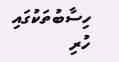ހިސާބުތަކުގައި ހުރި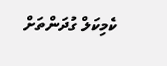ކެމިކަލް ގުދަންތަށް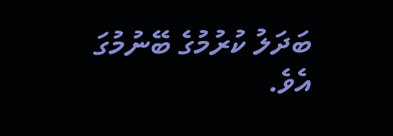ބަދަލު ކުރުމުގެ ބޭނުމުގަ އެވެ.